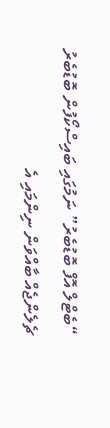“ބެޓްލް އޮފް ބޮޑުބެރު” ނަމުގައި ބައިސްކޯފުން ބޮޑުބެރު ޗެލެންޖެއް ބާއްވަން ނިންމައި އެ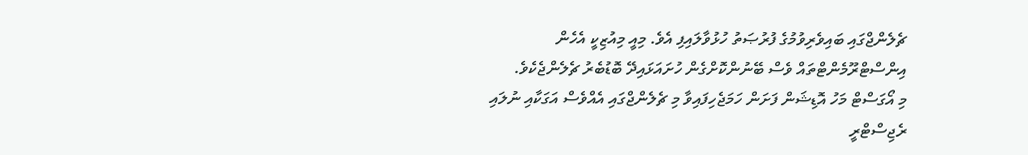ޗެލެންޖްގައި ބައިވެރިވުމުގެ ފުރުޞަތު ހުޅުވާލައިފި އެވެ. މިއީ މިއުޒިކީ އެހެން އިންސްޓްރޫމެންޓްތައް ވެސް ބޭނުންކޮށްގެން ހުށައަޅައިދޭ ބޮޑުބެރު ޗެލެންޖެކެވެ.
މި އޯގަސްޓް މަހު އޮޑިޝަން ފަށަން ހަމަޖެހިފައިވާ މި ޗެލެންޖްގައި އެއްވެސް އަގަކާއި ނުލައި ރެޖިސްޓްރީ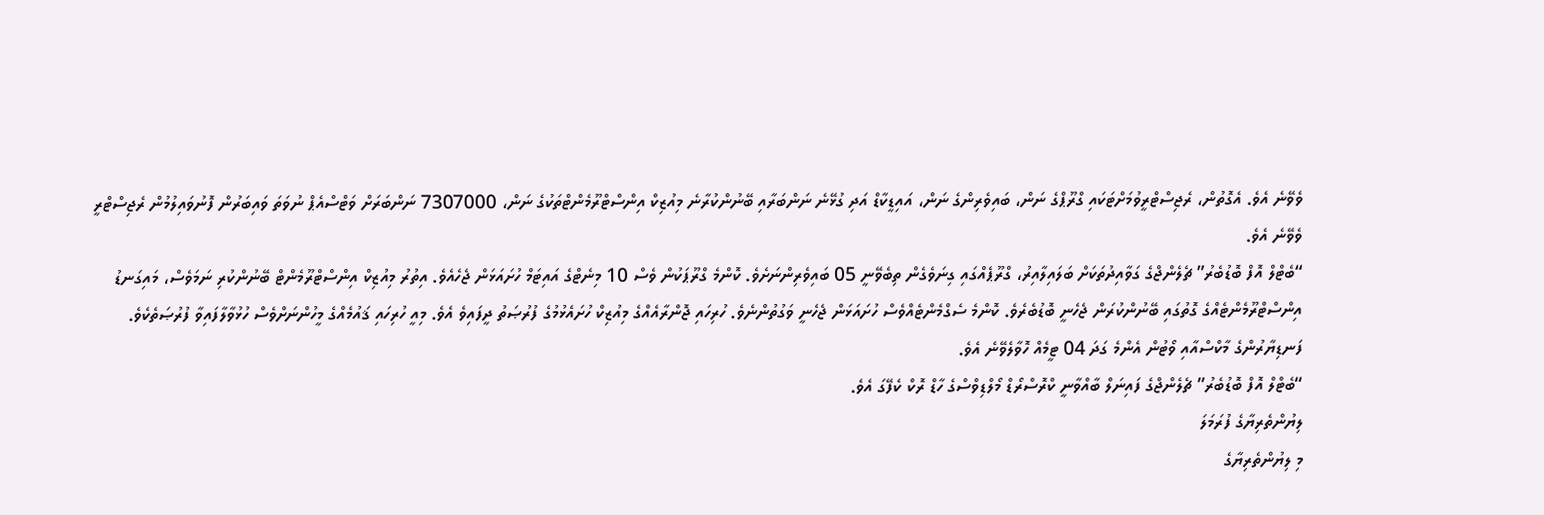ވެވޭނެ އެވެ. އެގޮތުން، ރެޖިސްޓްރީވުމަށްޓަކައި ގްރޫޕްގެ ނަން، ބައިވެރިންގެ ނަން، އައިޑީކާޑް އަދި ގުޅޭނެ ނަންބަރާއި ބޭނުންކުރާނެ މިއުޒިކް އިންސްޓްރޫމެންޓްތަކުގެ ނަން، 7307000 ނަންބަރަށް ވަޓްސްއެޕް ނުވަތަ ވައިބަރުން ފޮނުވައިލުމުން ރެޖިސްޓްރީ ވެވޭނެ އެވެ.
“ބެޓްލް އޮފް ބޮޑުބެރު” ޗެލެންޖްގެ ގަވާއިދުތަކަށް ބަލައިލާއިރު، ގްރޫޕެއްގައި ގިނަވެގެން ތިބެވޭނީ 05 ބައިވެރިންނަށެވެ. ކޮންމެ ގްރޫޕަކުން ވެސް 10 މިނެޓްގެ އައިޓަމް ހުށައަޅަން ޖެހެއެވެ. އިތުރު މިއުޒިކް އިންސްޓްރޫމެންޓް ބޭނުންކުރި ނަމަވެސް، މައިގަނޑު އިންސްޓްރޫމެންޓެއްގެ ގޮތުގައި ބޭނުންކުރަން ޖެހެނީ ބޮޑުބެރެވެ. ކޮންމެ ސެގްމެންޓެއްވެސް ހުށައަޅަން ޖެހެނީ ވަގުތުންނެވެ. ހުރިހައި ޖޮންރާއެއްގެ މިއުޒިކް ހުށައެޅުމުގެ ފުރުޞަތު ދީފައިވެ އެވެ. މިއީ ހުރިހައި ޤައުމެއްގެ މީހުންނަށްވެސް ހުޅުވާލާފައިވާ ފުރުޞަތެކެވެ.
ފަނޑިޔާރުންގެ މާކްސްއާއި ވޯޓުން އެންމެ ގަދަ 04 ޓީމެއް ހޮވާލެވޭނެ އެވެ.
“ބެޓްލް އޮފް ބޮޑުބެރު” ޗެލެންޖްގެ ފައިނަލް ބާއްވާނީ ކްރޮސްރޯޑް މޯލްޑިވްސްގެ ހާޑް ރޮކް ކެފޭގަ އެވެ.
ލިޔުންތެރިޔާގެ ފުރަމަލަ
މި ލިޔުންތެރިޔާގެ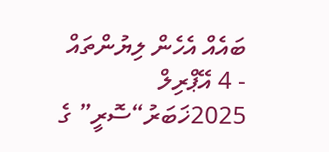ބައެއް އެހެން ލިޔުންތައް
- 4 އޭޕްރިލް 2025ޚަބަރު“ސޮރީ” ގެ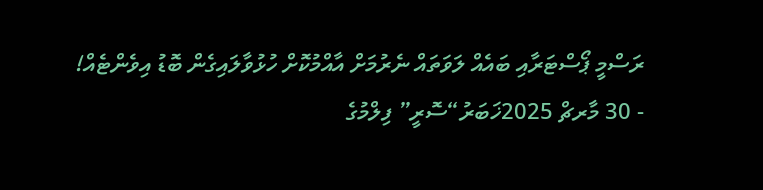ރަސްމީ ޕޯސްޓަރާއި ބައެއް ލަވަތައް ނެރުމަށް އާއްމުކޮށް ހުޅުވާލައިގެން ބޮޑު އިވެންޓެއް!
- 30 މާރޗް 2025ޚަބަރު“ސޮރީ” ފިލްމުގެ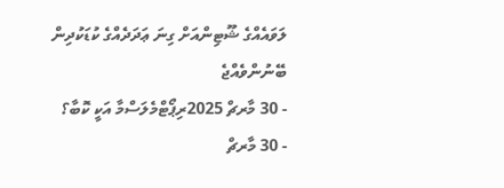ލަވައެއްގެ ޝޫޓިންއަށް ގިނަ ޢަދަދެއްގެ ކުޑަކުދިން ބޭނުންވެއްޖެ
- 30 މާރޗް 2025ރިޕޯޓްމެލަސްމާ އަކީ ކޮބާ؟
- 30 މާރޗް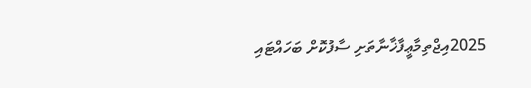2025އިޖްތިމާޢީފާޚާނާތަށި ސާފުކޮށް ބަހައްޓައި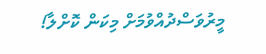މީރުވަސްދުއްވުމަށް މިކަން ކޮށްލާ!